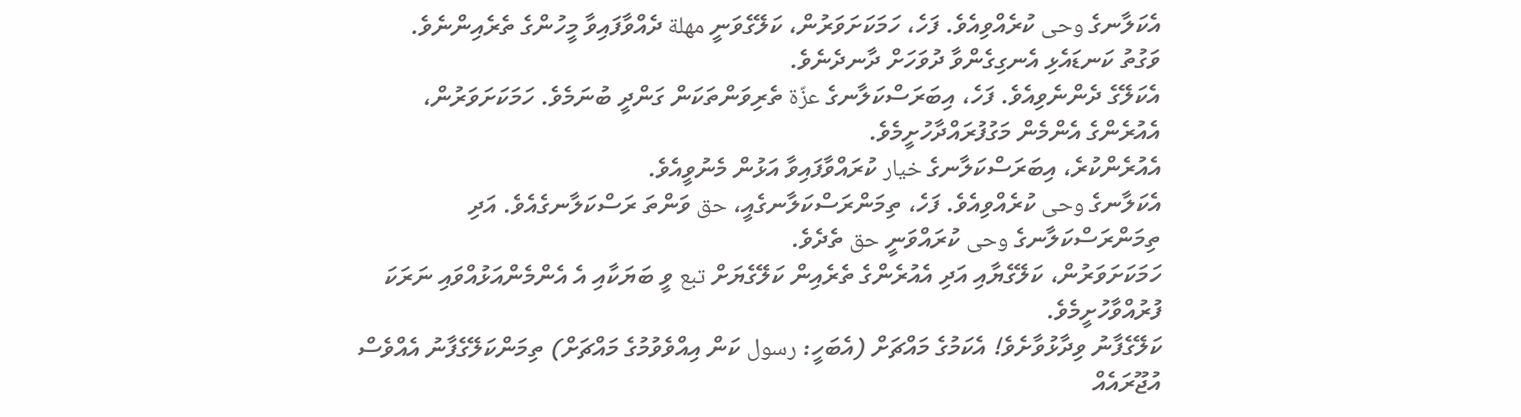އެކަލާނގެ وحى ކުރެއްވިއެވެ. ފަހެ، ހަމަކަށަވަރުން، ކަލޭގެވަނީ مهلة ދެއްވާފައިވާ މީހުންގެ ތެރެއިންނެވެ.
ވަގުތު ކަނޑައެޅި އެނގިގެންވާ ދުވަހަށް ދާނދެނެވެ.
އެކަލޭގެ ދެންނެވިއެވެ. ފަހެ، އިބަރަސްކަލާނގެ عزّة ތެރިވަންތަކަން ގަންދީ ބުނަމެވެ. ހަމަކަށަވަރުން، އެއުރެންގެ އެންމެން މަގުފުރައްދާހުށީމެވެ.
އެއުރެންކުރެ، އިބަރަސްކަލާނގެ خيار ކުރައްވާފައިވާ އަޅުން މެނުވީއެވެ.
އެކަލާނގެ وحى ކުރެއްވިއެވެ. ފަހެ، ތިމަންރަސްކަލާނގެއީ، حق ވަންތަ ރަސްކަލާނގެއެވެ. އަދި ތިމަންރަސްކަލާނގެ وحى ކުރައްވަނީ حق ތެދެވެ.
ހަމަކަށަވަރުން، ކަލޭގެޔާއި އަދި އެއުރެންގެ ތެރެއިން ކަލޭގެޔަށް تبع ވީ ބަޔަކާއި އެ އެންމެންއަޅުއްވައި ނަރަކަ ފުރުއްވާހުށީމެވެ.
ކަލޭގެފާނު ވިދާޅުވާށެވެ! އެކަމުގެ މައްޗަށް (އެބަހީ: رسول ކަން އިއްވެވުމުގެ މައްޗަށް) ތިމަންކަލޭގެފާނު އެއްވެސް އުޖޫރައެއް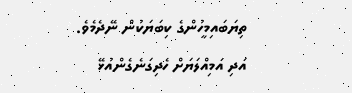ތިޔަބައިމީހުންގެ ކިބަޔަކުން ނޭދެމެވެ. އަދި އަމިއްލަޔަށް ހެދިގަނެގެންއުޅޭ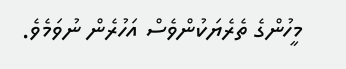މީހުންގެ ތެރެޔަކުންވެސް އަހުރެން ނުވަމެވެ.